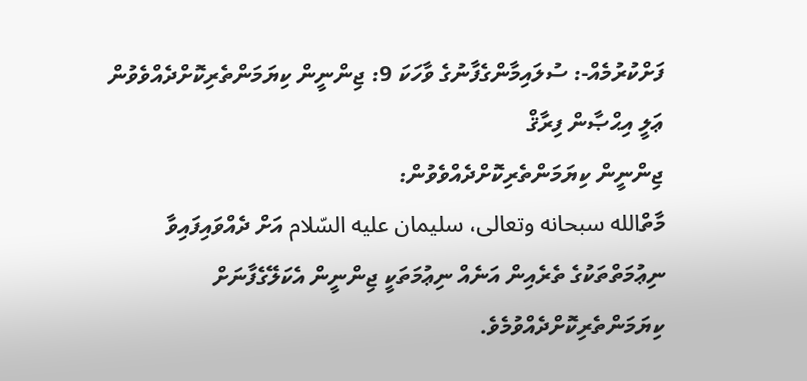ފަށްކުރުމެއް-: ސުލައިމާންގެފާނުގެ ވާހަކަ 9: ޖިންނީން ކިޔަމަންތެރިކޮށްދެއްވެވުން
ޢަލީ އިޙްޞާން ފިރާޤް
ޖިންނީން ކިޔަމަންތެރިކޮށްދެއްވެވުން:
މާތްالله سبحانه وتعالى، سليمان عليه السّلام އަށް ދެއްވައިފައިވާ ނިޢުމަތްތަކުގެ ތެރެއިން އަނެއް ނިޢުމަތަކީ ޖިންނީން އެކަލޭގެފާނަށް ކިޔަމަންތެރިކޮށްދެއްވުމެވެ.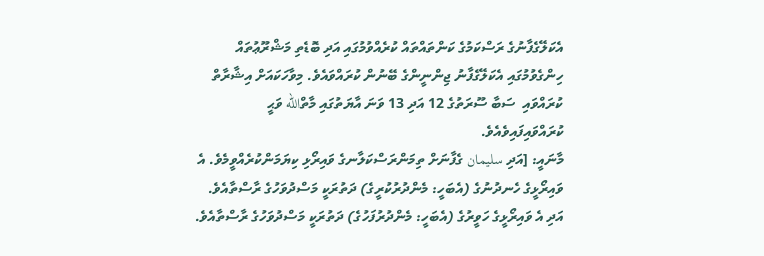އެކަލޭގެފާނުގެ ރަސްކަމުގެ ކަންތައްތައް ކުރެއްވުމުގައި އަދި ބޮޑެތި މަޝްރޫޢުތައް ހިންގެވުމުގައި އެކަލޭގެފާނު ޖިންނީންގެ ބޭނުން ކުރައްވައެވެ. މިވާހަކައަށް އިޝާރާތް ކުރައްވައި  ސަބާ ސޫރަތުގެ 12 އަދި 13 ވަނަ އާޔަތުގައި މާތްالله ވަޙީ ކުރައްވައިފައިވެއެވެ.
މާނައީ: [އަދި سليمان ގެފާނަށް ތިމަންރަސްކަލާނގެ ވައިރޯޅި ކިޔަމަންކުރެއްވީމެވެ. އެ ވައިރޯޅީގެ ހެނދުނުގެ (އެބަހީ: މެންދުރުކުރީގެ) ދަތުރަކީ މަސްދުވަހުގެ ރާސްތާއެވެ. އަދި އެ ވައިރޯޅީގެ ހަވީރުގެ (އެބަހީ: މެންދުރުފަހުގެ) ދަތުރަކީ މަސްދުވަހުގެ ރާސްތާއެވެ.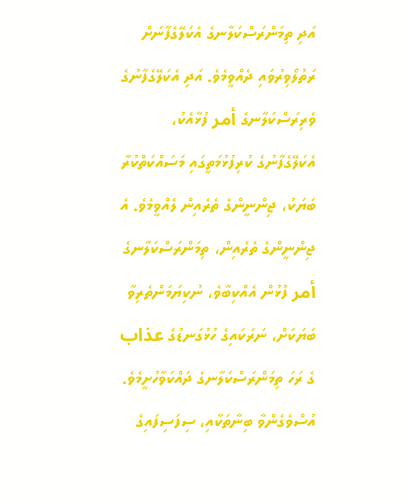އަދި ތިމަންރަސްކަލާނގެ އެކަލޭގެފާނަށް ރަތުލޯވިރުވައި ދެއްވީމެވެ. އަދި އެކަލޭގެފާނުގެ ވެރިރަސްކަލާނގެ أمر ފުޅާއެކު، އެކަލޭގެފާނުގެ ކުރިފުޅުމަތީގައި މަސައްކަތްކުރާ ބަޔަކު، ޖިންނީންގެ ތެރެއިން ލެއްވީމެވެ. އެ ޖިންނީންގެ ތެރެއިން، ތިމަންރަސްކަލާނގެ أمر ފުޅުން އެއްކިބާވެ، ނުކިޔަމަންތެރިވާ ބަޔަކަށް، ނަރަކައިގެ ހުޅުގަނޑުގެ عذاب ގެ ރަހަ ތިމަންރަސްކަލާނގެ ދައްކަވާހުށީމެވެ. އުސްވެގެންވާ ބިނާތަކާއި، ސިފަސިފައިގެ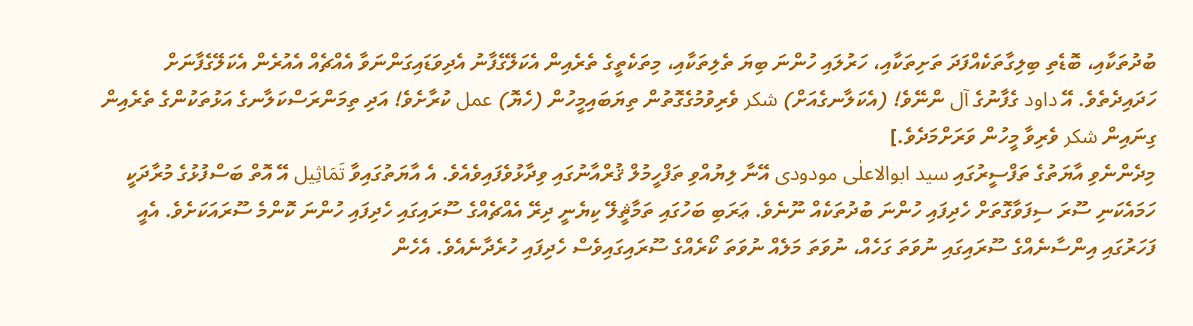ބުދުތަކާއި، ބޮޑެތި ބިލިގާތަކެއްފަދަ ތަށިތަކާއި، ހަރުލައި ހުންނަ ބިޔަ ތެލިތަކާއި، މިތަކެތީގެ ތެރެއިން އެކަލޭގެފާނު އެދިވަޑައިގަންނަވާ އެއްޗެއް އެއުރެން އެކަލޭގެފާނަށް ހަދައިދެތެވެ. އޭ داود ގެފާނުގެ آل ންނޭވެ! (އެކަލާނގެއަށް) شكر ވެރިވުމުގެގޮތުން ތިޔަބައިމީހުން (ހެޔޮ) عمل ކުރާށެވެ! އަދި ތިމަންރަސްކަލާނގެ އަޅުތަކުންގެ ތެރެއިން ގިނައިން شكر ވެރިވާ މީހުން ވަރަށްމަދެވެ.]
މިދެންނެވި އާޔަތުގެ ތަފްސީރުގައި سید ابوالاعلٰی مودودی އޭނާ ލިޔުއްވި ތަފްހީމުލް ޤުރްއާނުގައި ވިދާޅުވެފައިވެއެވެ. އެ އާޔަތުގައިވާ تَمَاثِيل އޭ އޮތް ބަސްފުޅުގެ މުރާދަކީ ހަމައެކަނި ސޫރަ ސިފަވާގޮތަށް ހެދިފައި ހުންނަ ބުދުތަކެއް ނޫނެވެ. ޢަރަބި ބަހުގައި ތަމާޘީލޭ ކިޔެނީ ދިރޭ އެއްޗެއްގެ ސޫރައިގައި ހެދިފައި ހުންނަ ކޮންމެ ސޫރައަކަށެވެ. އެއީ ފަހަރުގައި އިންސާނެއްގެ ސޫރައިގައި ނުވަތަ ގަހެއް، ނުވަތަ މަލެއް ނުވަތަ ކޯރެއްގެ ސޫރައިގައިވެސް ހެދިފައި ހުރެދާނެއެވެ. އެހެން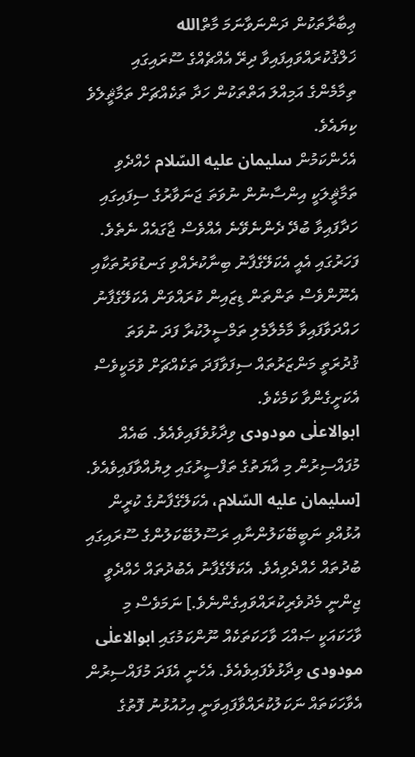ޢިބާރާތަކުން ދަންނަވާނަމަ މާތްالله ޚަލްޤުކުރައްވައިފައިވާ ދިރޭ އެއްޗެއްގެ ސޫރައިގައި ތިމާމެންގެ އަމިއްލަ އަތްތަކުން ހަދާ ތަކެއްޗަށް ތަމާޘީލެވެ ކިޔައެވެ.
އެހެންކަމުން سليمان عليه السّلام ހެއްދެވި ތަމާޘީލަކީ އިންސާނުން ނުވަތަ ޖަނަވާރުގެ ސިފައިގައި ހަދާފައިވާ ބުދޭ ދެންނެވޭނެ އެއްވެސް ޖާގައެއް ނެތެވެ. ފަހަރުގައި އެއީ އެކަލޭގެފާނު ބިނާކުރެއްވި ގަނޑުވަރުތަކާއި އެނޫންވެސް ތަންތަން ޑިޒައިން ކުރައްވަން އެކަލޭގެފާނު ހައްދަވާފައިވާ މާމެލާމެލި ތަމްސީލުކުރާ ފަދަ ނުވަތަ ޤުދުރަތީ މަންޒަރުތައް ސިފަވާފަދަ ތަކެއްޗަށް ވުމަކީވެސް އެކަށީގެންވާ ކަމެކެވެ.
ابوالاعلٰی مودودی ވިދާޅުވެފައިވެއެވެ. ބައެއް މުފައްސިރުން މި އާޔަތުގެ ތަފްސީރުގައި ލިޔުއްވާފައިވެއެވެ. [سليمان عليه السّلام، އެކަލޭގެފާނުގެ ކުރީން އުޅުއްވި ނަބީބޭކަލުންނާއި ރަސޫލުބޭކަލުންގެ ސޫރައިގައި ބުދުތައް ހެއްދެވިއެވެ. އެކަލޭގެފާނު އެބުދުތައް ހެއްދެވީ ޖިންނީ މެދުވެރިކުރައްވައިގެންނެވެ.] ނަމަވެސް މި ވާހަކައަކީ ޞައްޙަ ވާހަކަތަކެއް ނޫންކަމުގައި ابوالاعلٰی مودودی ވިދާޅުވެފައިވެއެވެ. އެހެނީ އެފަދަ މުފައްސިރުން އެވާހަކަތައް ނަކަލުކުރައްވާފައިވަނީ އިހުއުޅުނު ފޮތުގެ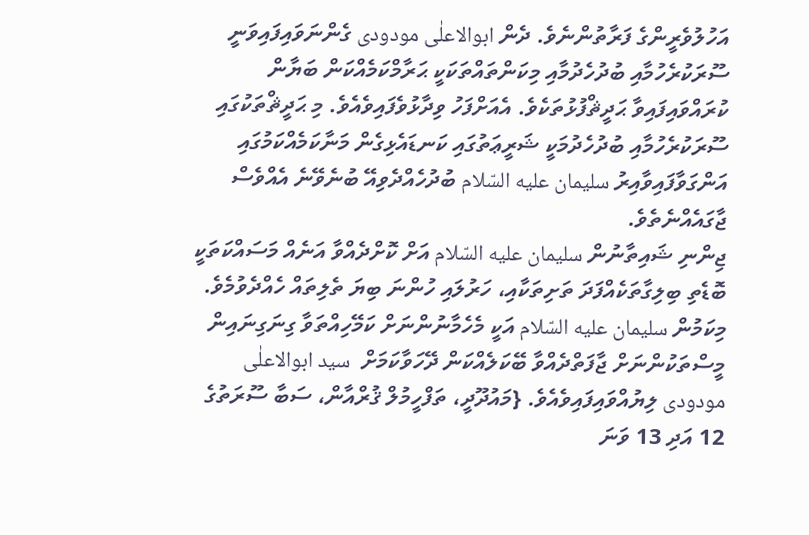އަހުލުވެރީންގެ ފަރާތުންނެވެ. ދެން ابوالاعلٰی مودودی ގެންނަވައިފައިވަނީ ސޫރަކުރެހުމާއި ބުދުހެދުމާއި މިކަންތައްތަކަކީ ޙަރާމްކަމެއްކަން ބަޔާން ކުރައްވައިފައިވާ ޙަދީޘްފުޅުތަކެވެ. އެއަށްފަހު ވިދާޅުވެފައިވެއެވެ. މި ޙަދީޘްތަކުގައި ސޫރަކުރެހުމާއި ބުދުހެދުމަކީ ޝަރީޢަތުގައި ކަނޑައެޅިގެން މަނާކަމެއްކަމުގައި އަންގަވާފައިވާއިރު سليمان عليه السّلام ބުދުހެއްދެވިއޭ ބުނެވޭނެ އެއްވެސް ޖާގައެއްނެތެވެ.
ޖިންނި ޝައިތާނުން سليمان عليه السّلام އަށް ކޮށްދެއްވާ އަނެއް މަސައްކަތަކީ ބޮޑެތި ބިލިގާތަކެއްފަދަ ތަށިތަކާއި، ހަރުލައި ހުންނަ ބިޔަ ތެލިތައް ހެއްދެވުމެވެ. މިކަމުން سليمان عليه السّلام އަކީ މެހެމާނުންނަށް ކަމޭހިއްތަވާ ގިނަގިނައިން މީސްތަކުންނަށް ޖާފަތްދެއްވާ ބޭކަލެއްކަން ދޭހަވާކަމަށް  سید ابوالاعلٰی مودودی ލިޔުއްވައިފައިވެއެވެ. {މައުދޫދީ، ތަފްހީމުލް ޤުރްއާން، ސަބާ ސޫރަތުގެ 12 އަދި 13 ވަނަ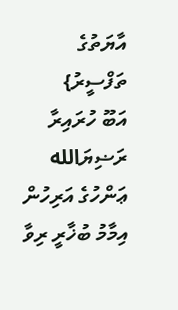އާޔަތުގެ ތަފްސީރު}
އަބޫ ހުރައިރާ ރަޟިޔަالله ޢަންހުގެ އަރިހުން އިމާމު ބުޚާރީ ރިވާ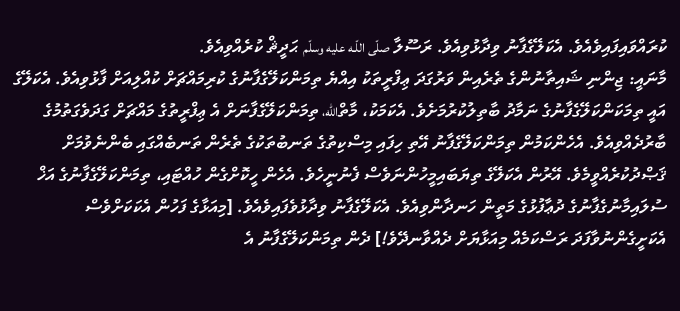ކުރައްވައިފައިވެއެވެ. އެކަލޭގެފާނު ވިދާޅުވިއެވެ. ރަސޫލާ صلّى اللّـه عليه وسلّم  ޙަދީޘް ކުރެއްވިއެވެ.
މާނައީ: ޖިންނި ޝައިތާނުންގެ ތެރެއިން ވަރުގަދަ ޢިފްރީތަކު އިއްޔެ ތިމަންކަލޭގެފާނުގެ ކުރިމައްޗަށް ކުއްލިއަށް ފާޅުވިއެވެ. އެކަލޭގެ އައީ ތިމަކަންކަލޭގެފާނުގެ ނަމާދު ބާތިލުކުރުމަށެވެ. އެކަމަކު، މާތްالله، ތިމަންކަލޭގެފާނަށް އެ ޢިފްރީތުގެ މައްޗަށް ގަދަވެގަތުމުގެ ބާރުދެއްވިއެވެ. އެހެންކަމުން ތިމަންކަލޭގެފާނު އޭތި ހިފައި މިސްކިތުގެ ތަނބުތަކުގެ ތެރެން ތަނބެއްގައި ބެންނެވުމަށް ޤަޞްދުކުރެއްވީމެވެ. އޭރުން އެކަލޭގެ ތިޔަބައިމީހުންނަވެސް ފެނުނީހެވެ. އެހެން ހީކޮށްގެން ހުއްޓައި، ތިމަންކަލޭގެފާނުގެ އަޚް ސުލައިމާނުގެފާނުގެ ދުޢާފުޅުގެ މަތީން ހަނދާންވިއެވެ. އެކަލޭގެފާނު ވިދާޅުވެފައިވެއެވެ. [މިއަޅާގެ ފަހުން އެކަކަށްވެސް އެކަށީގެންނުވާފަދަ ރަސްކަމެއް މިއަޅާޔަށް ދެއްވާނދޭވެ!] ދެން ތިމަންކަލޭގެފާނު އެ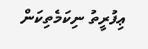ޢިފުރީތު ނިކަމެތިކަން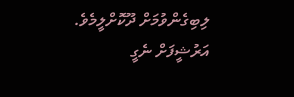ލިބިގެންވުމަށް ދޫކޮށްލީމެވެ.
އަރުޝީފަށް ނެގީ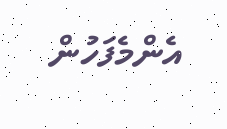އެންމެފަހުން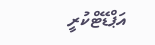އަޕްޑޭޓްކުރީ